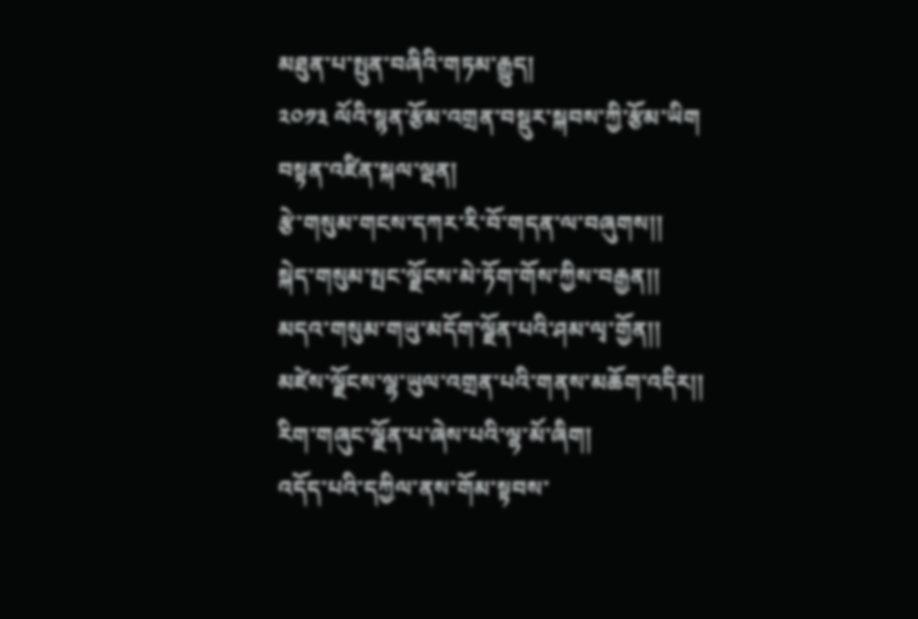མཐུན་པ་སྤུན་བཞིའི་གཏམ་རྒྱུད།
༢༠༡༣ ལོའི་སྙན་རྩོམ་འགྲན་བསྡུར་སྐབས་ཀྱི་རྩོམ་ཡིག
བསྟན་འཛིན་སྐལ་ལྡན།
རྩེ་གསུམ་གངས་དཀར་རི་བོ་གདན་ལ་བཞུགས།།
སྐེད་གསུམ་སྤང་ལྗོངས་མེ་ཏོག་གོས་ཀྱིས་བརྒྱན།།
མདའ་གསུམ་གཡུ་མདོག་ལྗོན་པའི་ཤམ་ལྭ་གྱོན།།
མཛེས་ལྗོངས་ལྷ་ཡུལ་འགྲན་པའི་གནས་མཆོག་འདིར།།
རིག་གཞུང་ལྗོན་པ་ཞེས་པའི་ལྷ་མོ་ཞིག།
འདོད་པའི་དཀྱིལ་ནས་གོམ་སྟབས་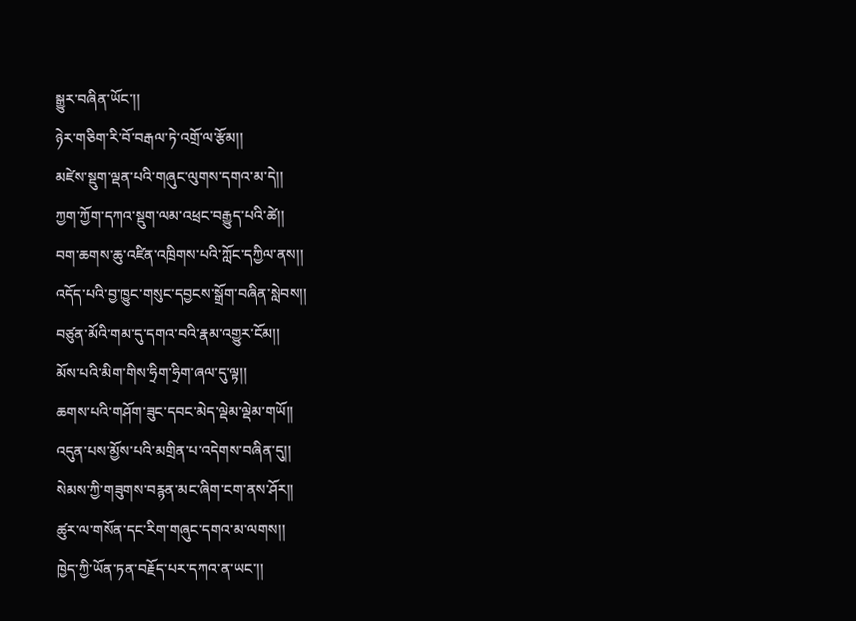སྒྱུར་བཞིན་ཡོང་།།
ཉེར་གཅིག་རི་བོ་བརྒལ་ཏེ་འགྲོ་ལ་རྩོམ།།
མཛེས་སྡུག་ལྡན་པའི་གཞུང་ལུགས་དགའ་མ་དེ།།
ཀྱག་ཀྱོག་དཀའ་སྡུག་ལམ་འཕྲང་བརྒྱུད་པའི་ཚེ།།
བག་ཆགས་ཆུ་འཛིན་འཁྲིགས་པའི་ཀློང་དཀྱིལ་ནས།།
འདོད་པའི་བྱ་ཁྱུང་གསུང་དབྱངས་སྒྲོག་བཞིན་སླེབས།།
བཙུན་མོའི་གམ་དུ་དགའ་བའི་རྣམ་འགྱུར་ངོམ།།
མོས་པའི་མིག་གིས་ཧྲིག་ཧྲིག་ཞལ་དུ་ལྟ།།
ཆགས་པའི་གཤོག་ཟུང་དབང་མེད་ལྡེམ་ལྡེམ་གཡོ།།
འདུན་པས་མྱོས་པའི་མགྲིན་པ་འདེགས་བཞིན་དུ།།
སེམས་ཀྱི་གཟུགས་བརྙན་མང་ཞིག་ངག་ནས་ཤོར།།
ཚུར་ལ་གསོན་དང་རིག་གཞུང་དགའ་མ་ལགས།།
ཁྱེད་ཀྱི་ཡོན་ཏན་བརྗོད་པར་དཀའ་ན་ཡང་།།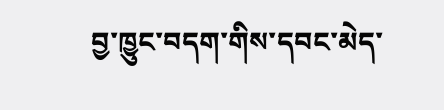བྱ་ཁྱུང་བདག་གིས་དབང་མེད་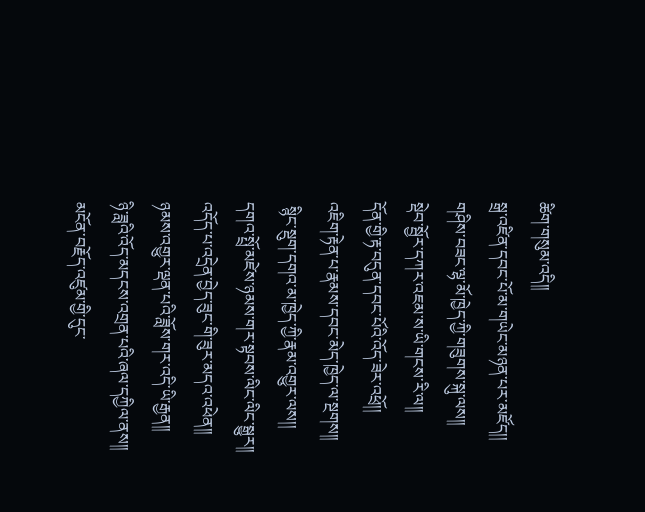ཚིག་གསུམ་འདི།།
སྒྲ་འཛིན་དབང་པོ་མ་གཡེང་མཉན་པར་མཛོད།།
གཤིས་བཟང་ལྷ་མོ་ཁྱེད་ཀྱི་གཟུགས་སྐུ་ལས།།
སྡེབ་སྦྱོར་དཀར་འཇམ་ས་ཡི་གངས་རི་ལ།།
དོན་གྱི་རྟ་བདུན་དབང་པོའི་འོད་ཟེར་འཕྲོ།།
འཇིག་རྟེན་པ་རྣམས་དབང་མེད་ཁྱེད་ལ་སྔགས།།
 སྙིང་སྡུག་དགའ་མ་ཁྱེད་ཀྱི་རྣམ་འགྱུར་ལས།།
དགའ་སྤྲོ་མཛེས་ཉམས་གར་སྟབས་ལིང་ལིང་སྒྱུར།།
འདོད་པ་འདྲེན་བྱེད་ཟུང་གི་ཟུར་མདའ་འཕེན།།
ཉམས་འགྱུར་ལྡན་པའི་ཟློས་གར་འདི་ཡི་རྒྱན།།
ཉི་ཟླའི་འོད་མདངས་འགྲན་པའི་ཞལ་དཀྱིལ་ནས།།
མངོན་བརྗོད་འཛུམ་གྱི་དུང་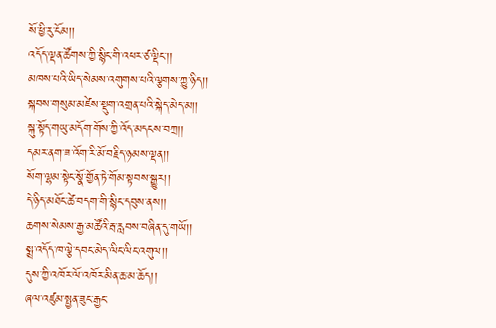སོ་ཕྱི་རུ་ངོམ།།
འདོད་ལྡན་ཚོགས་ཀྱི་སྙིང་གི་འཕར་ཙ་ལྡིང་།།
མཁས་པའི་ཡིད་སེམས་འགུགས་པའི་ལྕགས་ཀྱུ་ཉིད།།
སྐབས་གསུམ་མཛེས་སྡུག་འགྲན་པའི་སྐེད་མེད་མ།།
སྐུ་སྟོད་གཡུ་མདོག་གོས་ཀྱི་འོད་མདངས་བཀྲ།།
དམར་ནག་ཟ་འོག་རི་མོ་བརྗིད་ཉམས་ལྡན།།
སོག་ལྷམ་སྟེང་སྣོ་གྱོན་ཏེ་གོམ་སྟབས་སྒྱུར།།
དེ་ཉིད་མཐོང་ཚེ་བདག་གི་སྙིང་དབུས་ནས།།
ཆགས་སེམས་རྒྱ་མཚོའི་རྦ་རླབས་བཞིན་དུ་གཡོ།།
སྨྲ་འདོད་ཁ་ལྕེ་དབང་མེད་ལིང་ལིང་འགུལ།།
དུས་ཀྱི་འཁོར་ལོ་འཁོར་མིན་ཆ་མ་ཆོད།།
ཞལ་འཛུམ་སྤྱན་ཟུང་རྒྱང་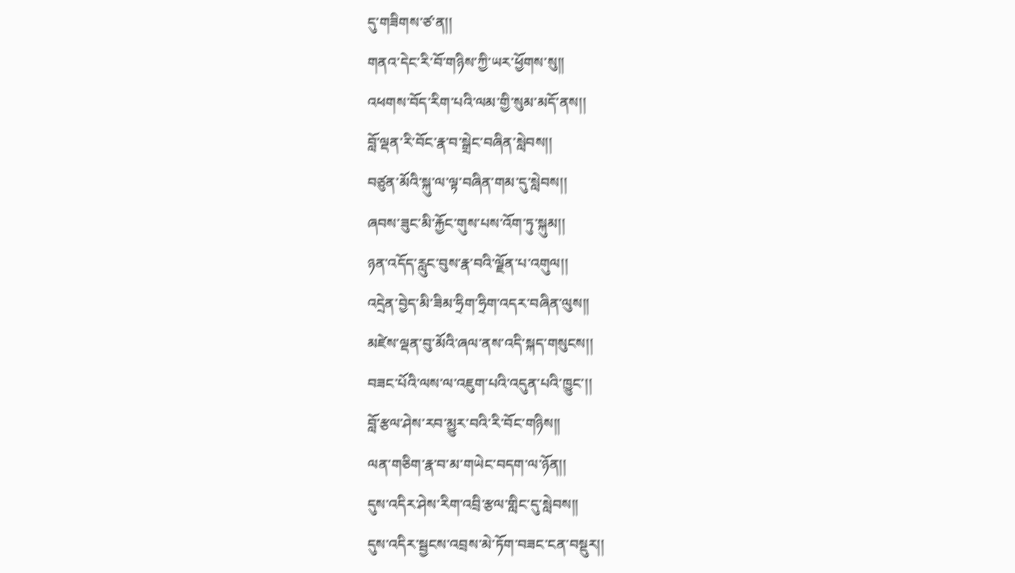དུ་གཟིགས་ཙ་ན།།
གནའ་དེང་རི་བོ་གཉིས་ཀྱི་ཡར་ཕྱོགས་སུ།།
འཕགས་བོད་རིག་པའི་ལམ་གྱི་སུམ་མདོ་ནས།།
བློ་ལྡན་རི་བོང་རྣ་བ་སྒྲེང་བཞིན་སླེབས།།
བཙུན་མོའི་སྐུ་ལ་ལྟ་བཞིན་གམ་དུ་སླེབས།།
ཞབས་ཟུང་མི་རྐྱོང་གུས་པས་འོག་ཏུ་སྐུམ།།
ཉན་འདོད་རླུང་བུས་རྣ་བའི་ལྗོན་པ་འགུལ།།
འདྲེན་བྱེད་མི་ཟིམ་ཧྲིག་ཧྲིག་འདར་བཞིན་ལུས།།
མཛེས་ལྡན་བུ་མོའི་ཞལ་ནས་འདི་སྐད་གསུངས།།
བཟང་པོའི་ལས་ལ་འཇུག་པའི་འདུན་པའི་ཁྱུང་།།
བློ་རྩལ་ཤེས་རབ་མྱུར་བའི་རི་བོང་གཉིས།།
ལན་གཅིག་རྣ་བ་མ་གཡེང་བདག་ལ་ཉོན།།
དུས་འདིར་ཤེས་རིག་འབྲི་རྩལ་གླིང་དུ་སླེབས།།
དུས་འདིར་སྦྱངས་འབྲས་མེ་ཏོག་བཟང་ངན་བསྡུར།།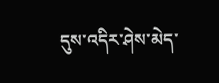དུས་འདིར་ཤེས་མེད་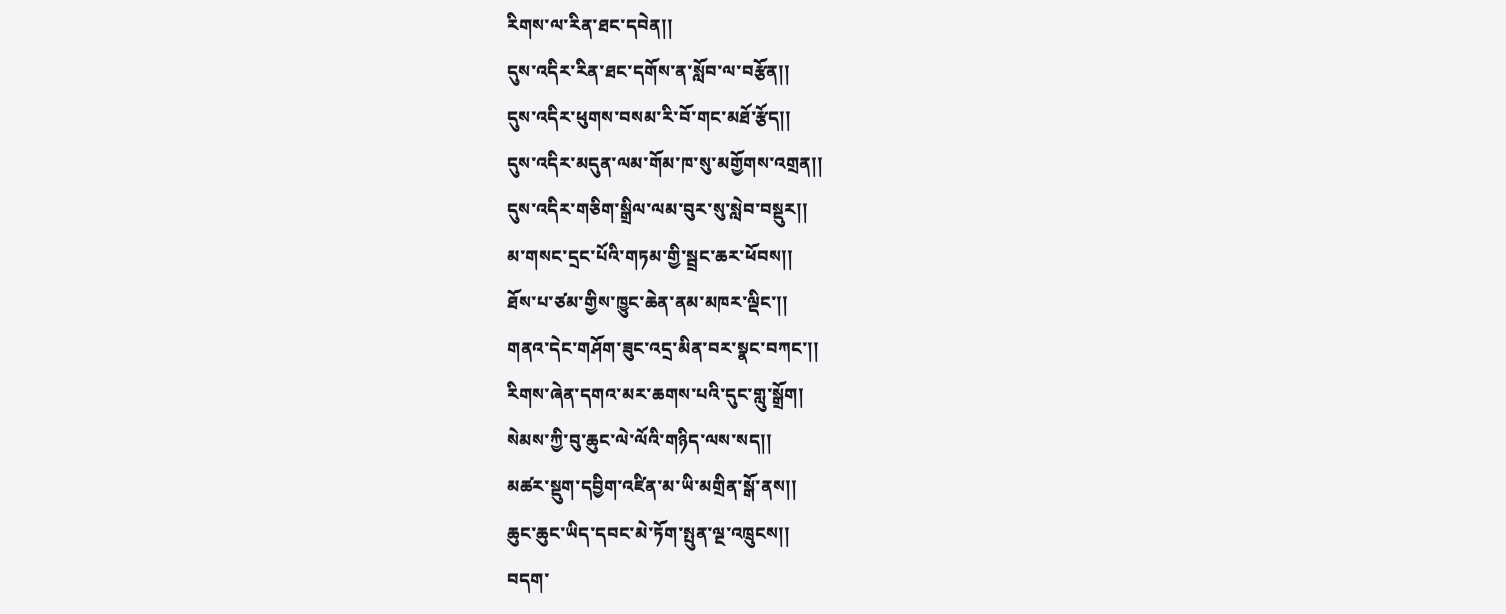རིགས་ལ་རིན་ཐང་དབེན།།
དུས་འདིར་རིན་ཐང་དགོས་ན་སློབ་ལ་བརྩོན།།
དུས་འདིར་ཕུགས་བསམ་རི་བོ་གང་མཐོ་རྩོད།།
དུས་འདིར་མདུན་ལམ་གོམ་ཁ་སུ་མགྱོགས་འགྲན།།
དུས་འདིར་གཅིག་སྒྲིལ་ལམ་བུར་སུ་སླེབ་བསྡུར།།
མ་གསང་དྲང་པོའི་གཏམ་གྱི་སྦྲང་ཆར་ཕོབས།།
ཐོས་པ་ཙམ་གྱིས་ཁྱུང་ཆེན་ནམ་མཁར་ལྡིང་།།
གནའ་དེང་གཤོག་ཟུང་འདྲ་མིན་བར་སྣང་བཀང་།།
རིགས་ཞེན་དགའ་མར་ཆགས་པའི་དུང་གླུ་སྒྲོག།
སེམས་ཀྱི་བུ་ཆུང་ལེ་ལོའི་གཉིད་ལས་སད།།
མཚར་སྡུག་དབྱིག་འཛིན་མ་ཡི་མགྲིན་སྒོ་ནས།།
ཆུང་ཆུང་ཡིད་དབང་མེ་ཏོག་སྤུན་ལྔ་འཁྲུངས།།
བདག་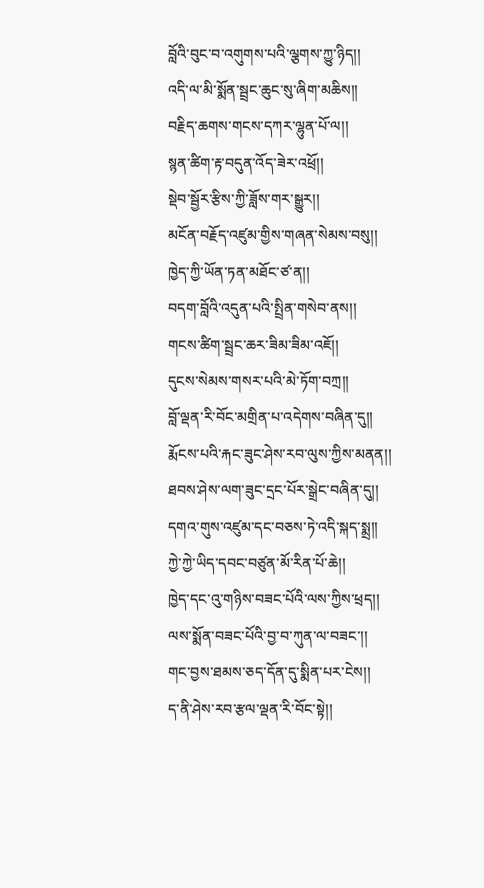བློའི་བུང་བ་འགུགས་པའི་ལྕགས་ཀྱུ་ཉིད།།
འདི་ལ་མི་སྨོན་སྦྲང་ཆུང་སུ་ཞིག་མཆིས།།
བརྗིད་ཆགས་གངས་དཀར་ལྷུན་པོ་ལ།།
སྙན་ཚིག་རྟ་བདུན་འོད་ཟེར་འཕྲོ།།
སྡེབ་སྦྱོར་རྩིས་ཀྱི་ཟློས་གར་སྒྱུར།།
མངོན་བརྗོད་འཛུམ་གྱིས་གཞན་སེམས་བསུ།།
ཁྱེད་ཀྱི་ཡོན་ཏན་མཐོང་ཙ་ན།།
བདག་བློའི་འདུན་པའི་སྤྲིན་གསེབ་ནས།།
གངས་ཚིག་སྦྲང་ཆར་ཟིམ་ཟིམ་འཇོ།།
དུངས་སེམས་གསར་པའི་མེ་ཏོག་བཀྲ།།
བློ་ལྡན་རི་བོང་མགྲིན་པ་འདེགས་བཞིན་དུ།།
རྨོངས་པའི་རྐང་ཟུང་ཤེས་རབ་ལུས་ཀྱིས་མནན།།
ཐབས་ཤེས་ལག་ཟུང་དྲང་པོར་སྒྲེང་བཞིན་དུ།།
དགའ་གུས་འཛུམ་དང་བཅས་ཏེ་འདི་སྐད་སྨྲ།།
ཀྱེ་ཀྱེ་ཡིད་དབང་བཙུན་མོ་རིན་པོ་ཆེ།།
ཁྱེད་དང་འུ་གཉིས་བཟང་པོའི་ལས་ཀྱིས་ཕྲད།།
ལས་སྨོན་བཟང་པོའི་བྱ་བ་ཀུན་ལ་བཟང་།།
གང་བྱས་ཐམས་ཅད་དོན་དུ་སྨིན་པར་ངེས།།
ད་ནི་ཤེས་རབ་རྩལ་ལྡན་རི་བོང་སྟེ།།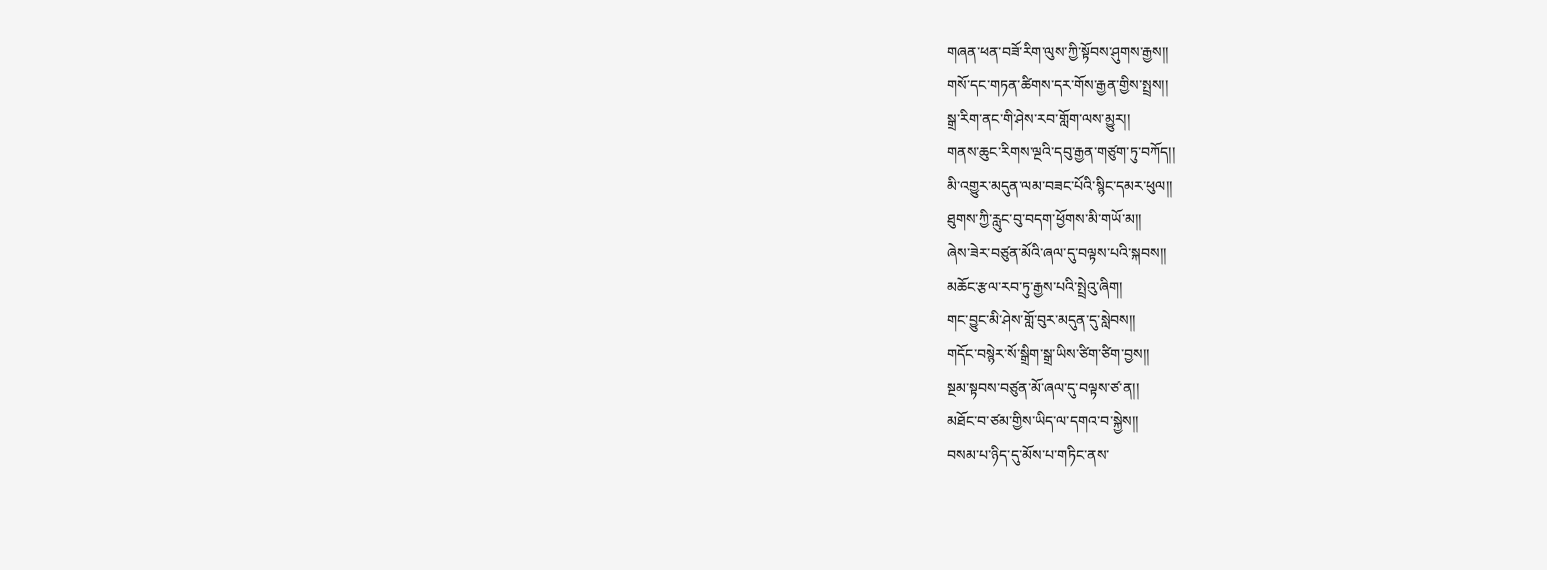གཞན་ཕན་བཟོ་རིག་ལུས་ཀྱི་སྟོབས་ཤུགས་རྒྱས།།
གསོ་དང་གཏན་ཚིགས་དར་གོས་རྒྱན་གྱིས་སྤྲས།།
སྒྲ་རིག་ནང་གི་ཤེས་རབ་གློག་ལས་མྱུར།།
གནས་ཆུང་རིགས་ལྔའི་དབུ་རྒྱན་གཙུག་ཏུ་བཀོད།།
མི་འགྱུར་མདུན་ལམ་བཟང་པོའི་སྙིང་དམར་ཕུལ།།
ཐུགས་ཀྱི་རླུང་བུ་བདག་ཕྱོགས་མི་གཡོ་མ།།
ཞེས་ཟེར་བཙུན་མོའི་ཞལ་དུ་བལྟས་པའི་སྐབས།།
མཆོང་རྩལ་རབ་ཏུ་རྒྱས་པའི་སྤྲེའུ་ཞིག།
གང་བྱུང་མི་ཤེས་གློ་བུར་མདུན་དུ་སླེབས།།
གདོང་བསྙེར་སོ་སྒྲིག་སྒྲ་ཡིས་ཙིག་ཙིག་བྱས།།
སྔམ་སྟབས་བཙུན་མོ་ཞལ་དུ་བལྟས་ཙ་ན།།
མཐོང་བ་ཙམ་གྱིས་ཡིད་ལ་དགའ་བ་སྐྱེས།།
བསམ་པ་ཉིད་དུ་མོས་པ་གཏིང་ནས་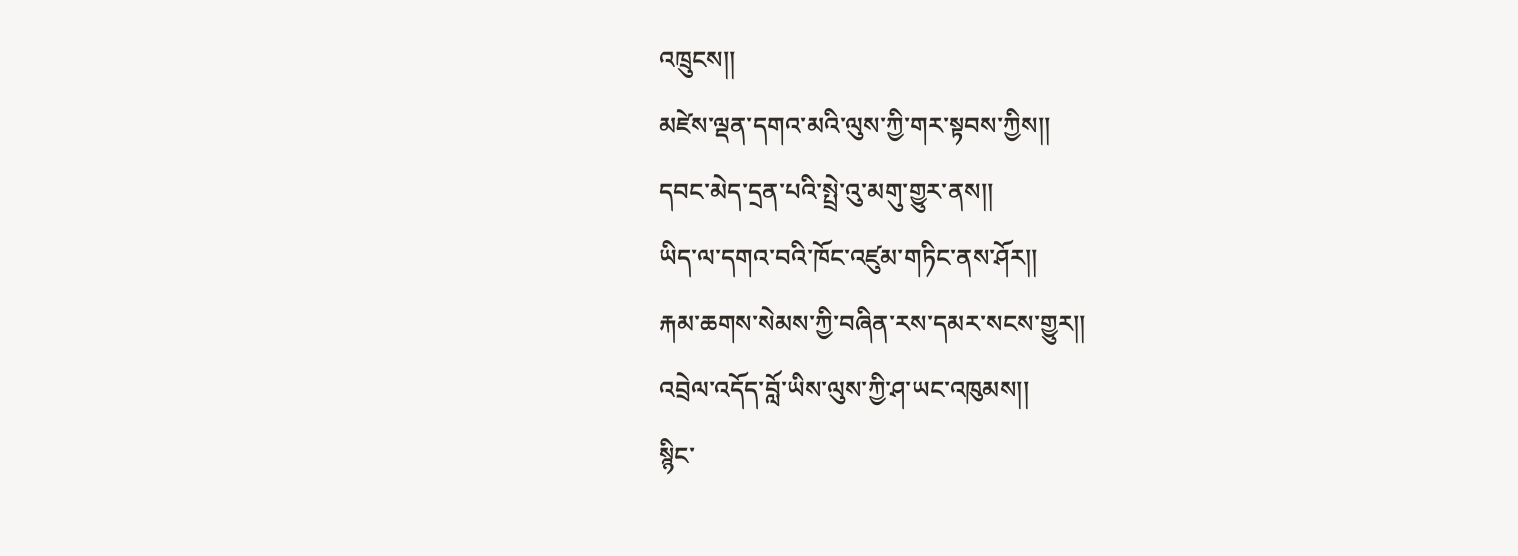འཁྲུངས།།
མཛེས་ལྡན་དགའ་མའི་ལུས་ཀྱི་གར་སྟབས་ཀྱིས།།
དབང་མེད་དྲན་པའི་སྤྲེ་འུ་མགུ་གྱུར་ནས།།
ཡིད་ལ་དགའ་བའི་ཁོང་འཛུམ་གཏིང་ནས་ཤོར།།
རྐམ་ཆགས་སེམས་ཀྱི་བཞིན་རས་དམར་སངས་གྱུར།།
འབྲེལ་འདོད་བློ་ཡིས་ལུས་ཀྱི་ཤ་ཡང་འཁུམས།།
སྙིང་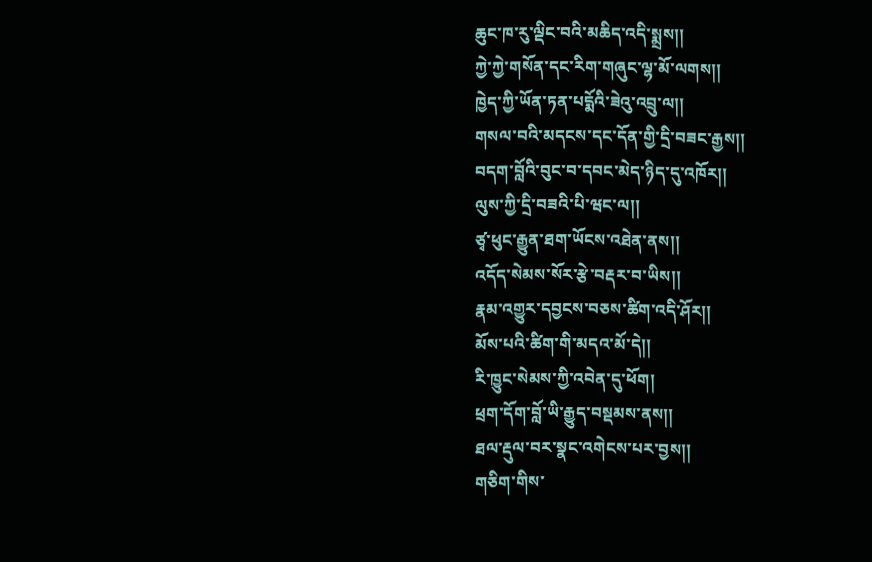ཆུང་ཁ་རུ་ལྡིང་བའི་མཆིད་འདི་སྨྲས།།
ཀྱེ་ཀྱེ་གསོན་དང་རིག་གཞུང་ལྷ་མོ་ལགས།།
ཁྱེད་ཀྱི་ཡོན་ཏན་པདྨོའི་ཟེའུ་འབྲུ་ལ།།
གསལ་བའི་མདངས་དང་དོན་གྱི་དྲི་བཟང་རྒྱས།།
བདག་བློའི་བུང་བ་དབང་མེད་ཉིད་དུ་འཁོར།།
ལུས་ཀྱི་དྲི་བཟའི་པི་ཝང་ལ།།
ཙྭ་ཕུང་རྒྱུན་ཐག་ཡོངས་འཐེན་ནས།།
འདོད་སེམས་སོར་རྩེ་བརྡར་བ་ཡིས།།
རྣམ་འགྱུར་དབྱངས་བཅས་ཚིག་འདི་ཤོར།།
མོས་པའི་ཚིག་གི་མདའ་མོ་དེ།།
རི་ཁྱུང་སེམས་ཀྱི་འབེན་དུ་ཕོག།
ཕྲག་དོག་བློ་ཡི་རྒྱུད་བསྡམས་ནས།།
ཐལ་རྡུལ་བར་སྣང་འགེངས་པར་བྱས།།
གཅིག་གིས་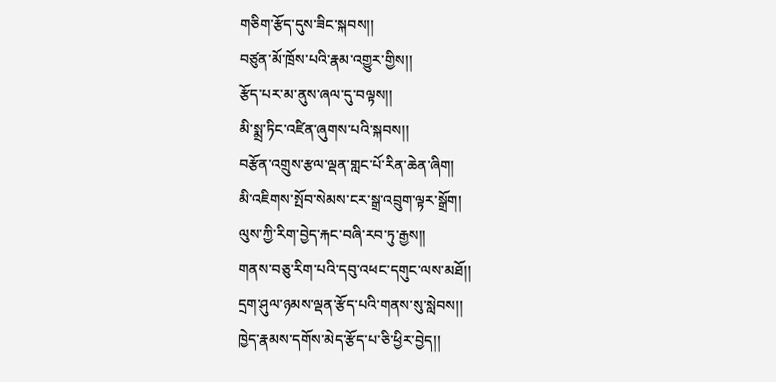གཅིག་རྩོད་དུས་ཟིང་སྐབས།།
བཙུན་མོ་ཁྲོས་པའི་རྣམ་འགྱུར་གྱིས།།
རྩོད་པར་མ་ནུས་ཞལ་དུ་བལྟས།།
མི་སྨྲ་ཏིང་འཛིན་ཞུགས་པའི་སྐབས།།
བརྩོན་འགྲུས་རྩལ་ལྡན་གླང་པོ་རིན་ཆེན་ཞིག།
མི་འཇིགས་སྤོབ་སེམས་ངར་སྒྲ་འབྲུག་ལྟར་སྒྲོག།
ལུས་ཀྱི་རིག་བྱེད་རྐང་བཞི་རབ་ཏུ་རྒྱས།།
གནས་བཅུ་རིག་པའི་དབུ་འཕང་དགུང་ལས་མཐོ།།
དྲག་ཤུལ་ཉམས་ལྡན་རྩོད་པའི་གནས་སུ་སླེབས།།
ཁྱེད་རྣམས་དགོས་མེད་རྩོད་པ་ཅི་ཕྱིར་བྱེད།།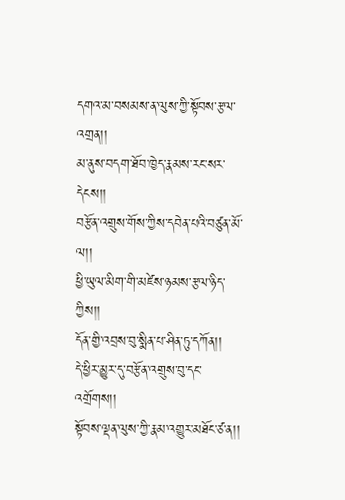དགའ་མ་བསམས་ན་ལུས་ཀྱི་སྟོབས་རྩལ་འགྲན།།
མ་ནུས་བདག་ཐོབ་ཁྱེད་རྣམས་རང་སར་དེངས།།
བརྩོན་འགྲུས་གོས་ཀྱིས་དབེན་པའི་བཙུན་མོ་ལ།།
ཕྱི་ཡུལ་མིག་གི་མཛེས་ཉམས་རྩལ་ཉིད་ཀྱིས།།
དོན་གྱི་འབྲས་བུ་སྨིན་པ་ཤིན་ཏུ་དཀོན།།
དེ་ཕྱིར་མྱུར་དུ་བརྩོན་འགྲུས་བུ་དང་འགྲོགས།།
སྟོབས་ལྡན་ལུས་ཀྱི་རྣམ་འགྱུར་མཐོང་ཙ་ན།།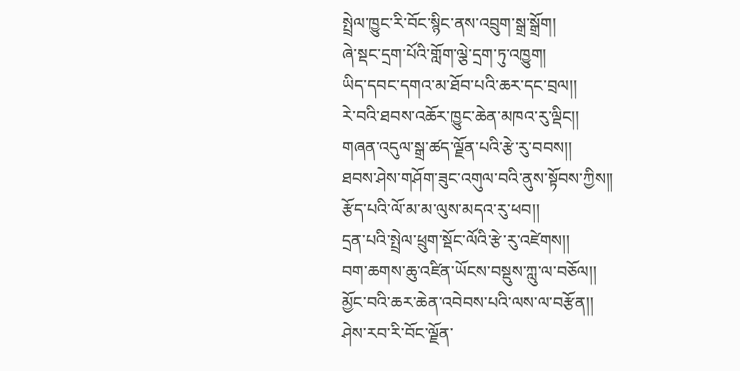སྤྲེལ་ཁྱུང་རི་བོང་སྙིང་ནས་འབྲུག་སྒྲ་སྒྲོག།
ཞེ་སྡང་དྲག་པོའི་གློག་ལྕེ་དྲག་ཏུ་འཁྱུག།
ཡིད་དབང་དགའ་མ་ཐོབ་པའི་ཆར་དང་བྲལ།།
རེ་བའི་ཐབས་འཆོར་ཁྱུང་ཆེན་མཁའ་རུ་ལྡིང།།
གཞན་འདུལ་སྒྲ་ཚད་ལྗོན་པའི་རྩེ་རུ་བབས།།
ཐབས་ཤེས་གཤོག་ཟུང་འགུལ་བའི་ནུས་སྟོབས་ཀྱིས།།
རྩོད་པའི་ལོ་མ་མ་ལུས་མདའ་རུ་ཕབ།།
དྲན་པའི་སྤྲེལ་ཕྲུག་སྡོང་ལོའི་རྩེ་རུ་འཛེགས།།
བག་ཆགས་ཆུ་འཛིན་ཡོངས་བསྡུས་ཀླུ་ལ་བཅོལ།།
མྱོང་བའི་ཆར་ཆེན་འབེབས་པའི་ལས་ལ་བརྩོན།།
ཤེས་རབ་རི་བོང་ལྗོན་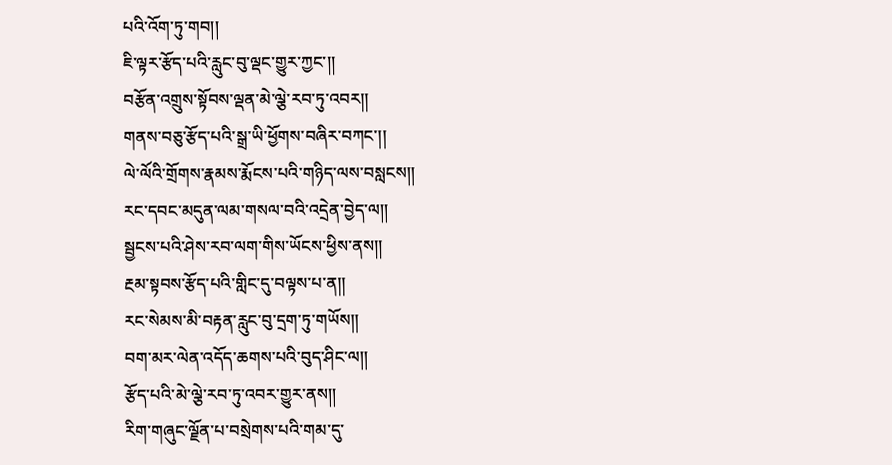པའི་འོག་ཏུ་གབ།།
ཇི་ལྟར་རྩོད་པའི་རླུང་བུ་ལྡང་གྱུར་ཀྱང་།།
བརྩོན་འགྲུས་སྟོབས་ལྡན་མེ་ལྕེ་རབ་ཏུ་འབར།།
གནས་བཅུ་རྩོད་པའི་སྒྲ་ཡི་ཕྱོགས་བཞིར་བཀང་།།
ལེ་ལོའི་གྲོགས་རྣམས་རྨོངས་པའི་གཉིད་ལས་བསླངས།།
རང་དབང་མདུན་ལམ་གསལ་བའི་འདྲེན་བྱེད་ལ།།
སྦྱངས་པའི་ཤེས་རབ་ལག་གིས་ཡོངས་ཕྱིས་ནས།།
རྔམ་སྟབས་རྩོད་པའི་གླིང་དུ་བལྟས་པ་ན།།
རང་སེམས་མི་བརྟན་རླུང་བུ་དྲག་ཏུ་གཡོས།།
བག་མར་ལེན་འདོད་ཆགས་པའི་བུད་ཤིང་ལ།།
རྩོད་པའི་མེ་ལྕེ་རབ་ཏུ་འབར་གྱུར་ནས།།
རིག་གཞུང་ལྗོན་པ་བསྲེགས་པའི་གམ་དུ་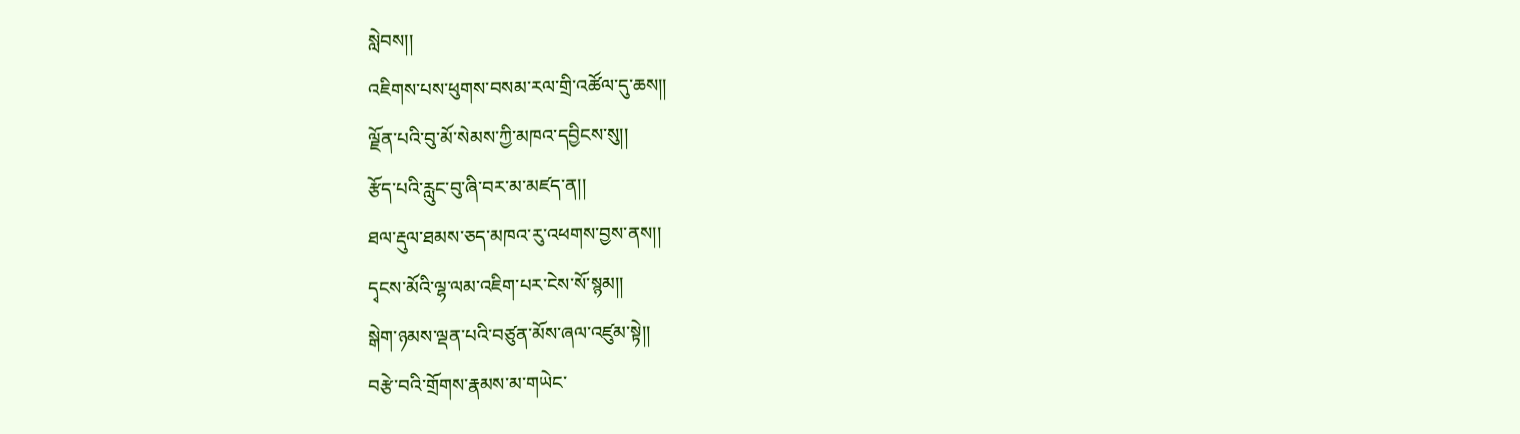སླེབས།།
འཇིགས་པས་ཕུགས་བསམ་རལ་གྲི་འཚོལ་དུ་ཆས།།
ལྗོན་པའི་བུ་མོ་སེམས་ཀྱི་མཁའ་དབྱིངས་སུ།།
རྩོད་པའི་རླུང་བུ་ཞི་བར་མ་མཛད་ན།།
ཐལ་རྡུལ་ཐམས་ཅད་མཁའ་རུ་འཕགས་བྱས་ནས།།
དྭངས་མོའི་ལྷ་ལམ་འཇིག་པར་ངེས་སོ་སྙམ།།
སྒེག་ཉམས་ལྡན་པའི་བཙུན་མོས་ཞལ་འཛུམ་སྟེ།།
བརྩེ་བའི་གྲོགས་རྣམས་མ་གཡེང་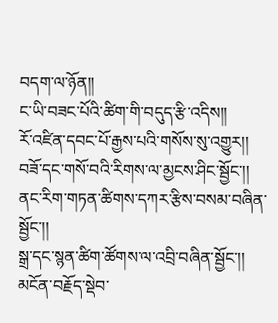བདག་ལ་ཉོན།།
ང་ཡི་བཟང་པོའི་ཚིག་གི་བདུད་རྩི་འདིས།།
རོ་འཛིན་དབང་པོ་རྒྱས་པའི་གསོས་སུ་འགྱུར།།
བཟོ་དང་གསོ་བའི་རིགས་ལ་མྱངས་ཤིང་སྦྱོང་།།
ནང་རིག་གཏན་ཚིགས་དཀར་རྩིས་བསམ་བཞིན་སྦྱོང་།།
སྒྲ་དང་སྙན་ཚིག་ཚོགས་ལ་འབྲི་བཞིན་སྦྱོང་།།
མངོན་བརྗོད་སྡེབ་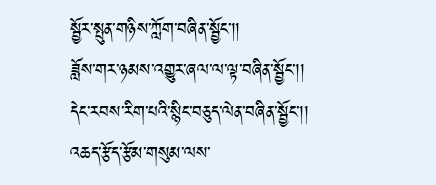སྦྱོར་སྤུན་གཉིས་ཀློག་བཞིན་སྦྱོང་།།
ཟློས་གར་ཉམས་འགྱུར་ཞལ་ལ་ལྟ་བཞིན་སྦྱོང་།།
དེང་རབས་རིག་པའི་སྙིང་བཅུད་ལེན་བཞིན་སྦྱོང་།།
འཆད་རྩོད་རྩོམ་གསུམ་ལས་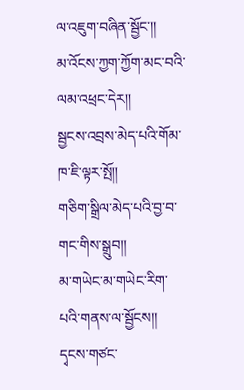ལ་འཇུག་བཞིན་སྦྱོང་།།
མ་འོངས་ཀྱག་ཀྱོག་མང་བའི་ལམ་འཕྲང་དེར།།
སྦྱངས་འབྲས་མེད་པའི་གོམ་ཁ་ཇི་ལྟར་སྤོ།།
གཅིག་སྒྲིལ་མེད་པའི་བྱ་བ་གང་གིས་སྒྲུབ།།
མ་གཡེང་མ་གཡེང་རིག་པའི་གནས་ལ་སྦྱོངས།།
དྭངས་གཙང་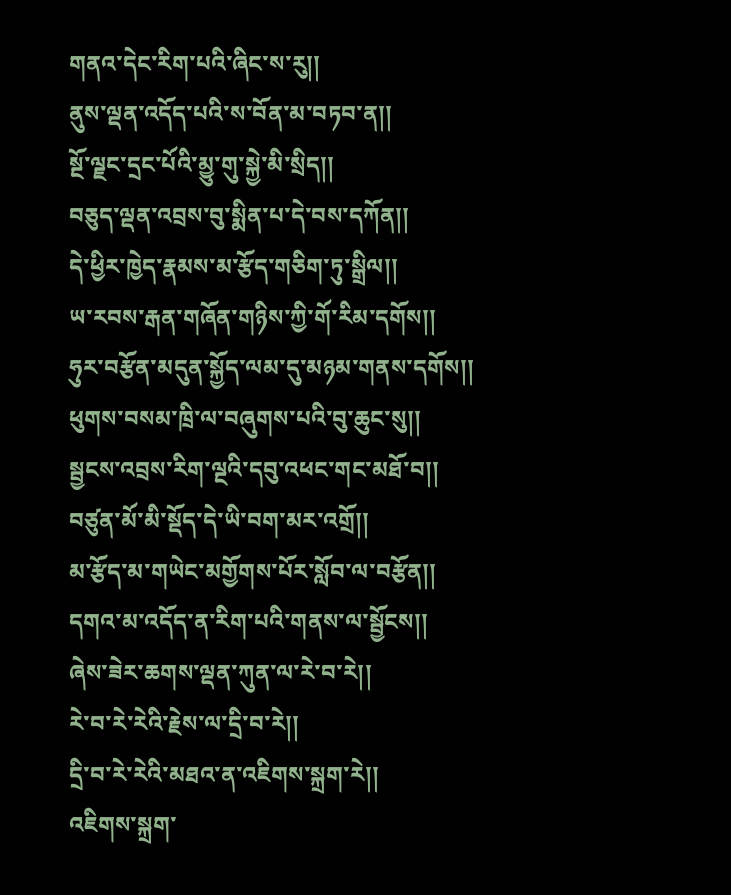གནའ་དེང་རིག་པའི་ཞིང་ས་རུ།།
ནུས་ལྡན་འདོད་པའི་ས་བོན་མ་བཏབ་ན།།
སྔོ་ལྗང་དྲང་པོའི་མྱུ་གུ་སྐྱེ་མི་སྲིད།།
བཅུད་ལྡན་འབྲས་བུ་སྨིན་པ་དེ་བས་དཀོན།།
དེ་ཕྱིར་ཁྱེད་རྣམས་མ་རྩོད་གཅིག་ཏུ་སྒྲིལ།།
ཡ་རབས་རྒན་གཞོན་གཉིས་ཀྱི་གོ་རིམ་དགོས།།
ཧུར་བརྩོན་མདུན་སྐྱོད་ལམ་དུ་མཉམ་གནས་དགོས།།
ཕུགས་བསམ་ཁྲི་ལ་བཞུགས་པའི་བུ་ཆུང་སུ།།
སྦྱངས་འབྲས་རིག་ལྔའི་དབུ་འཕང་གང་མཐོ་བ།།
བཙུན་མོ་མི་སྡོད་དེ་ཡི་བག་མར་འགྲོ།།
མ་རྩོད་མ་གཡེང་མགྱོགས་པོར་སློབ་ལ་བརྩོན།།
དགའ་མ་འདོད་ན་རིག་པའི་གནས་ལ་སྦྱོངས།།
ཞེས་ཟེར་ཆགས་ལྡན་ཀུན་ལ་རེ་བ་རེ།།
རེ་བ་རེ་རེའི་རྗེས་ལ་དྲི་བ་རེ།།
དྲི་བ་རེ་རེའི་མཐའ་ན་འཇིགས་སྐྲག་རེ།།
འཇིགས་སྐྲག་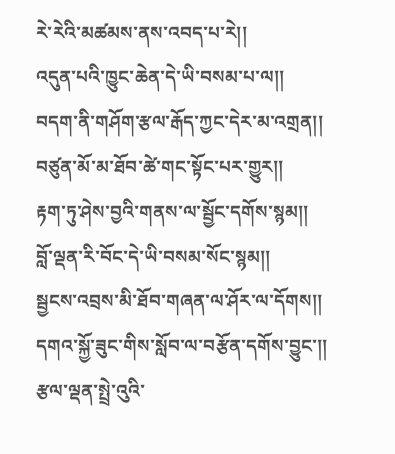རེ་རེའི་མཚམས་ནས་འབད་པ་རེ།།
འདུན་པའི་ཁྱུང་ཆེན་དེ་ཡི་བསམ་པ་ལ།།
བདག་ནི་གཤོག་རྩལ་རྒོད་ཀྱང་དེར་མ་འགྲན།།
བཙུན་མོ་མ་ཐོབ་ཚེ་གང་སྟོང་པར་གྱུར།།
རྟག་ཏུ་ཤེས་བྱའི་གནས་ལ་སྦྱོང་དགོས་སྙམ།།
བློ་ལྡན་རི་བོང་དེ་ཡི་བསམ་སོང་སྙམ།།
སྦྱངས་འབྲས་མི་ཐོབ་གཞན་ལ་ཤོར་ལ་དོགས།།
དགའ་སྐྱོ་ཟུང་གིས་སློབ་ལ་བརྩོན་དགོས་བྱུང་།།
རྩལ་ལྡན་སྤྲེ་འུའི་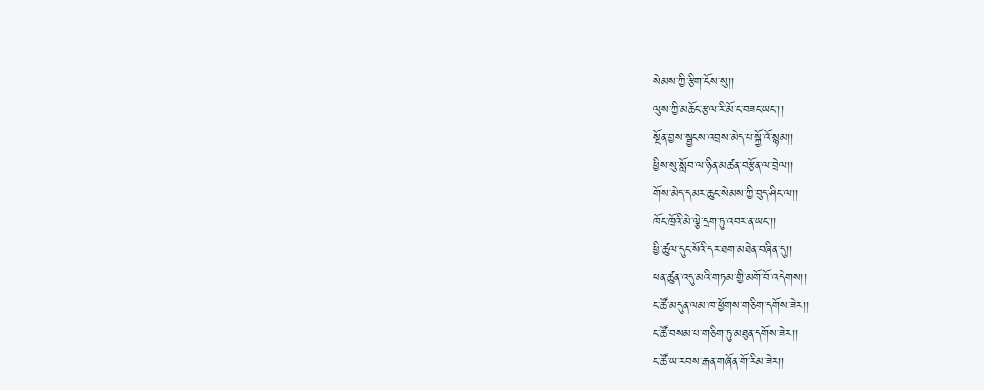སེམས་ཀྱི་རྩིག་ངོས་སུ།།
ལུས་ཀྱི་མཆོང་རྩལ་རི་མོ་ང་བཟང་ཡང་།།
སྔོན་བྱས་སྦྱངས་འབྲས་མེད་པ་སྐྱོ་འོ་སྙམ།།
ཕྱིས་སུ་སློབ་ལ་ཉིན་མཚན་བརྩོན་ལ་བྲེལ།།
གོས་མེད་དམར་ཆུང་སེམས་ཀྱི་བུད་ཤིང་ལ།།
ཁོང་ཁྲོའི་མེ་ལྕེ་དྲག་ཏུ་འབར་ན་ཡང་།།
ཕྱི་ཚུལ་དུང་སོའི་དར་ཐག་མཐེན་བཞིན་དུ།།
ཕན་ཚུན་འདུ་མའི་གཏམ་གྱི་མགོ་བོ་འདེགས།།
ང་ཚོ་མདུན་ལམ་ཁ་ཕྱོགས་གཅིག་དགོས་ཟེར།།
ང་ཚོ་བསམ་པ་གཅིག་ཏུ་མཐུན་དགོས་ཟེར།།
ང་ཚོ་ཡ་རབས་རྒན་གཞོན་གོ་རིམ་ཟེར།།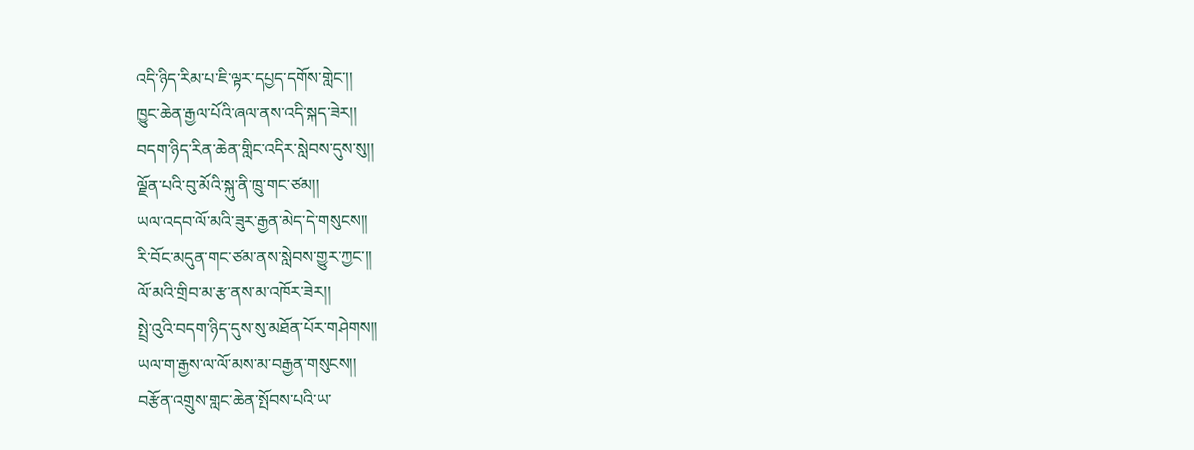འདི་ཉིད་རིམ་པ་ཇི་ལྟར་དཔྱད་དགོས་གླེང་།།
ཁྱུང་ཆེན་རྒྱལ་པོའི་ཞལ་ནས་འདི་སྐད་ཟེར།།
བདག་ཉིད་རིན་ཆེན་གླིང་འདིར་སླེབས་དུས་སུ།།
ལྗོན་པའི་བུ་མོའི་སྐུ་ནི་ཁྲུ་གང་ཙམ།།
ཡལ་འདབ་ལོ་མའི་ཟུར་རྒྱན་མེད་དེ་གསུངས།།
རི་བོང་མདུན་གང་ཙམ་ནས་སླེབས་གྱུར་ཀྱང་།།
ལོ་མའི་གྲིབ་མ་རྩ་ནས་མ་འཁོར་ཟེར།།
སྤྲེ་འུའི་བདག་ཉིད་དུས་སུ་མཐོན་པོར་གཤེགས།།
ཡལ་ག་རྒྱས་ལ་ལོ་མས་མ་བརྒྱན་གསུངས།།
བརྩོན་འགྲུས་གླང་ཆེན་སྤོབས་པའི་ཡ་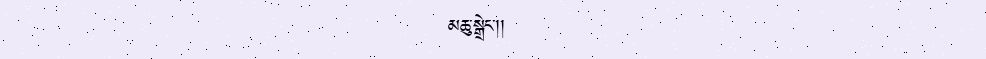མཆུ་སྒྲེང་།།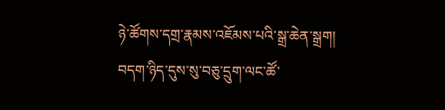ཉེ་ཚོགས་དགྲ་རྣམས་འཇོམས་པའི་སྒྲ་ཆེན་སྒྲག།
བདག་ཉིད་དུས་སུ་བཅུ་དྲུག་ལང་ཚོ་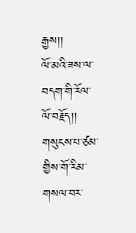རྒྱས།།
ལོ་མའི་ཟས་ལ་བདག་གི་རོལ་ལོ་བརྗོད།།
གསུངས་པ་ཙམ་གྱིས་གོ་རིམ་གསལ་བར་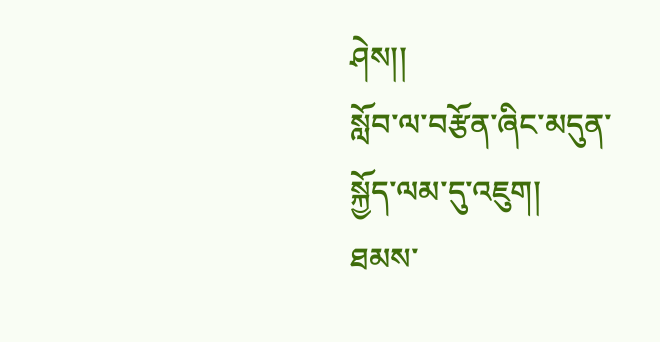ཤེས།།
སློབ་ལ་བརྩོན་ཞིང་མདུན་སྐྱོད་ལམ་དུ་འཇུག།
ཐམས་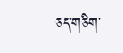ཅད་གཅིག་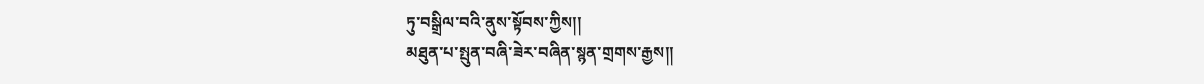ཏུ་བསྒྲིལ་བའི་ནུས་སྟོབས་ཀྱིས།།
མཐུན་པ་སྤུན་བཞི་ཟེར་བཞིན་སྙན་གྲགས་རྒྱས།།